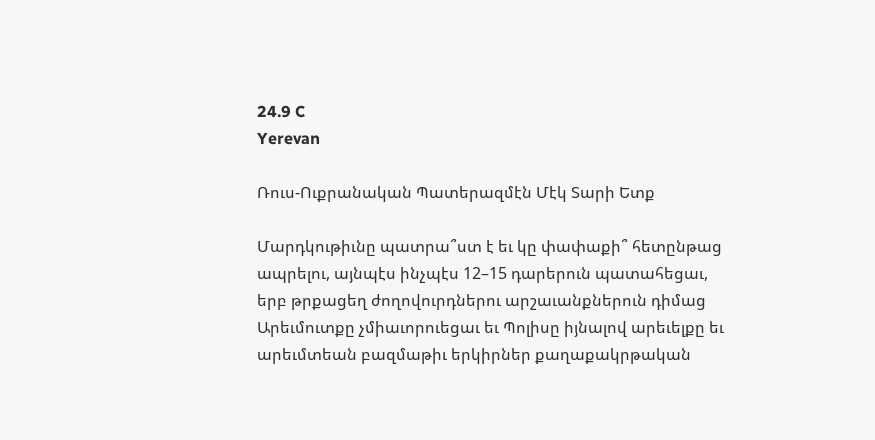24.9 C
Yerevan

Ռուս-Ուքրանական Պատերազմէն Մէկ Տարի Ետք

Մարդկութիւնը պատրա՞ստ է եւ կը փափաքի՞ հետընթաց ապրելու, այնպէս ինչպէս 12–15 դարերուն պատահեցաւ, երբ թրքացեղ ժողովուրդներու արշաւանքներուն դիմաց Արեւմուտքը չմիաւորուեցաւ եւ Պոլիսը իյնալով արեւելքը եւ արեւմտեան բազմաթիւ երկիրներ քաղաքակրթական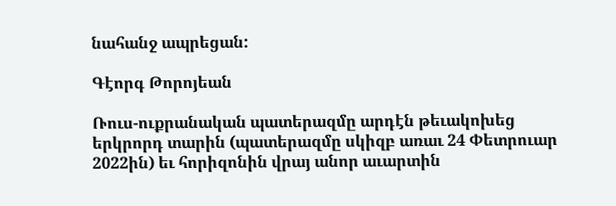նահանջ ապրեցան:

Գէորգ Թորոյեան

Ռուս-ուքրանական պատերազմը արդէն թեւակոխեց երկրորդ տարին (պատերազմը սկիզբ առաւ 24 Փետրուար 2022ին) եւ հորիզոնին վրայ անոր աւարտին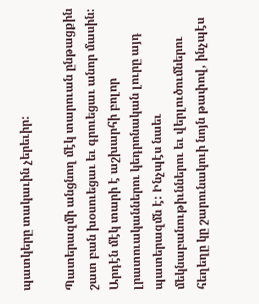պատկերը տակաւին չերեւիր:

Պատերազմի անցնող մէկ տարուան ընթացքին շատ բան խօսուեցաւ եւ գրուեցաւ անոր մասին: Արդէն մէկ տարի է աշխարհի բոլոր լրատուականներու կեդրոնական լուրը այդ պատերազմն է: Ինչպէս նաեւ մեկնաբանութիւններու եւ վերլուծումներու հեղեղը կը շարունակուի նոյն թափով, ինչպէս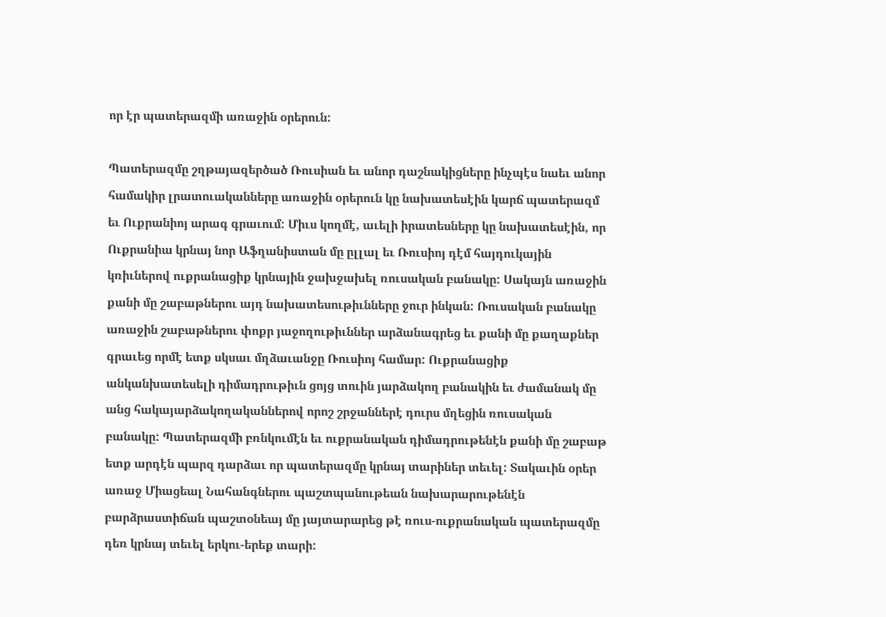որ էր պատերազմի առաջին օրերուն:

Պատերազմը շղթայազերծած Ռուսիան եւ անոր դաշնակիցները ինչպէս նաեւ անոր համակիր լրատուականները առաջին օրերուն կը նախատեսէին կարճ պատերազմ եւ Ուքրանիոյ արագ գրաւում: Միւս կողմէ, աւելի իրատեսները կը նախատեսէին, որ Ուքրանիա կրնայ նոր Աֆղանիստան մը ըլլալ եւ Ռուսիոյ դէմ հայդուկային կռիւներով ուքրանացիք կրնային ջախջախել ռուսական բանակը: Սակայն առաջին քանի մը շաբաթներու այդ նախատեսութիւնները ջուր ինկան: Ռուսական բանակը առաջին շաբաթներու փոքր յաջողութիւններ արձանագրեց եւ քանի մը քաղաքներ գրաւեց որմէ ետք սկսաւ մղձաւանջը Ռուսիոյ համար: Ուքրանացիք անկանխատեսելի դիմադրութիւն ցոյց տուին յարձակող բանակին եւ ժամանակ մը անց հակայարձակողականներով որոշ շրջաններէ դուրս մղեցին ռուսական բանակը: Պատերազմի բռնկումէն եւ ուքրանական դիմադրութենէն քանի մը շաբաթ ետք արդէն պարզ դարձաւ որ պատերազմը կրնայ տարիներ տեւել: Տակաւին օրեր առաջ Միացեալ Նահանգներու պաշտպանութեան նախարարութենէն բարձրաստիճան պաշտօնեայ մը յայտարարեց թէ ռուս-ուքրանական պատերազմը դեռ կրնայ տեւել երկու-երեք տարի: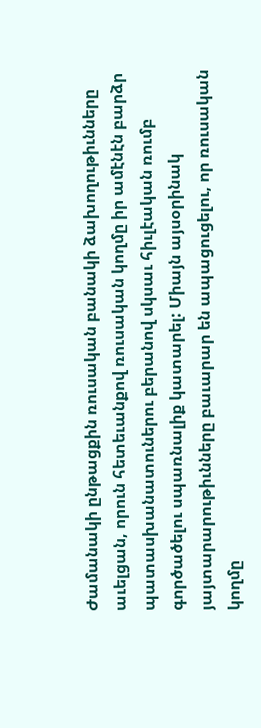Ժամանակի ընթացքին ռուսական բանակի ձախողութիւնները աւելցան, որուն հետեւանքով ռուսական կողմը իր ամէնէն բարձր պատասխանատուներու բերանով սկսաւ հիւլէական ռումբ գործածելու սպառնալիք կատարել: Միայն այսօրինակ յայտարարութիւնները բաւարար են ապացուցելու, որ ռուսական կողմը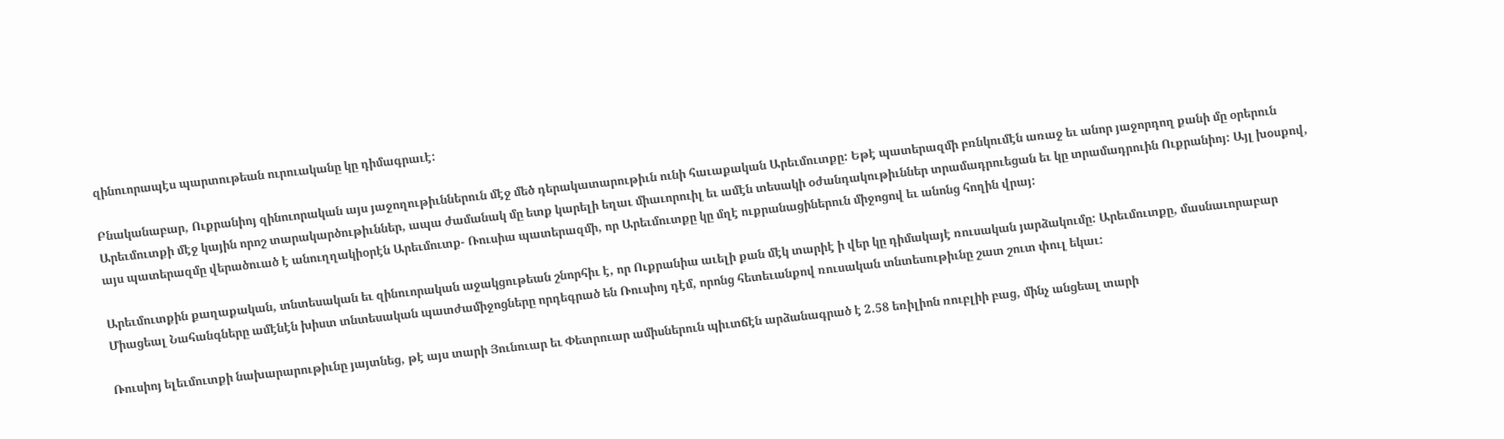զինուորապէս պարտութեան ուրուականը կը դիմագրաւէ:

Բնականաբար, Ուքրանիոյ զինուորական այս յաջողութիւններուն մէջ մեծ դերակատարութիւն ունի հաւաքական Արեւմուտքը: Եթէ պատերազմի բռնկումէն առաջ եւ անոր յաջորդող քանի մը օրերուն Արեւմուտքի մէջ կային որոշ տարակարծութիւններ, ապա ժամանակ մը ետք կարելի եղաւ միաւորուիլ եւ ամէն տեսակի օժանդակութիւններ տրամադրուեցան եւ կը տրամադրուին Ուքրանիոյ: Այլ խօսքով, այս պատերազմը վերածուած է անուղղակիօրէն Արեւմուտք- Ռուսիա պատերազմի, որ Արեւմուտքը կը մղէ ուքրանացիներուն միջոցով եւ անոնց հողին վրայ:

Արեւմուտքին քաղաքական, տնտեսական եւ զինուորական աջակցութեան շնորհիւ է, որ Ուքրանիա աւելի քան մէկ տարիէ ի վեր կը դիմակայէ ռուսական յարձակումը: Արեւմուտքը, մասնաւորաբար Միացեալ Նահանգները ամէնէն խիստ տնտեսական պատժամիջոցները որդեգրած են Ռուսիոյ դէմ, որոնց հետեւանքով ռուսական տնտեսութիւնը շատ շուտ փուլ եկաւ:

Ռուսիոյ ելեւմուտքի նախարարութիւնը յայտնեց, թէ այս տարի Յունուար եւ Փետրուար ամիսներուն պիւտճէն արձանագրած է 2.58 եռիլիոն ռուբլիի բաց, մինչ անցեալ տարի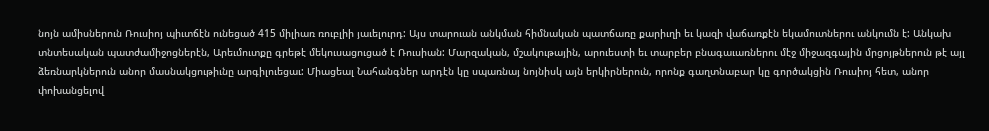նոյն ամիսներուն Ռուսիոյ պիւտճէն ունեցած 415 միլիառ ռուբլիի յաւելուրդ: Այս տարուան անկման հիմնական պատճառը քարիւղի եւ կազի վաճառքէն եկամուտներու անկումն է: Անկախ տնտեսական պատժամիջոցներէն, Արեւմուտքը գրեթէ մեկուսացուցած է Ռուսիան: Մարզական, մշակութային, արուեստի եւ տարբեր բնագաւառներու մէջ միջազգային մրցոյթներուն թէ այլ ձեռնարկներուն անոր մասնակցութիւնը արգիլուեցաւ: Միացեալ Նահանգներ արդէն կը սպառնայ նոյնիսկ այն երկիրներուն, որոնք գաղտնաբար կը գործակցին Ռուսիոյ հետ, անոր փոխանցելով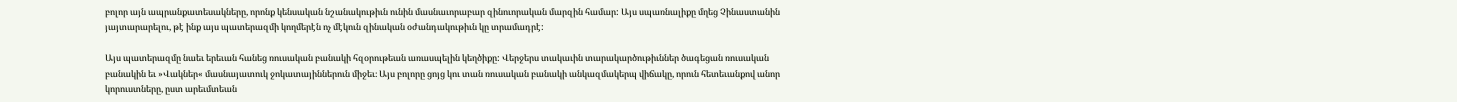բոլոր այն ապրանքատեսակները, որոնք կենսական նշանակութիւն ունին մասնաւորաբար զինուորական մարզին համար: Այս սպառնալիքը մղեց Չինաստանին յայտարարելու, թէ ինք այս պատերազմի կողմերէն ոչ մէկուն զինական օժանդակութիւն կը տրամադրէ:

Այս պատերազմը նաեւ երեւան հանեց ռուսական բանակի հզօրութեան առասպելին կեղծիքը: Վերջերս տակաւին տարակարծութիւններ ծագեցան ռուսական բանակին եւ »Վակներ« մասնայատուկ ջոկատայիններուն միջեւ։ Այս բոլորը ցոյց կու տան ռուսական բանակի անկազմակերպ վիճակը, որուն հետեւանքով անոր կորուստները, ըստ արեւմտեան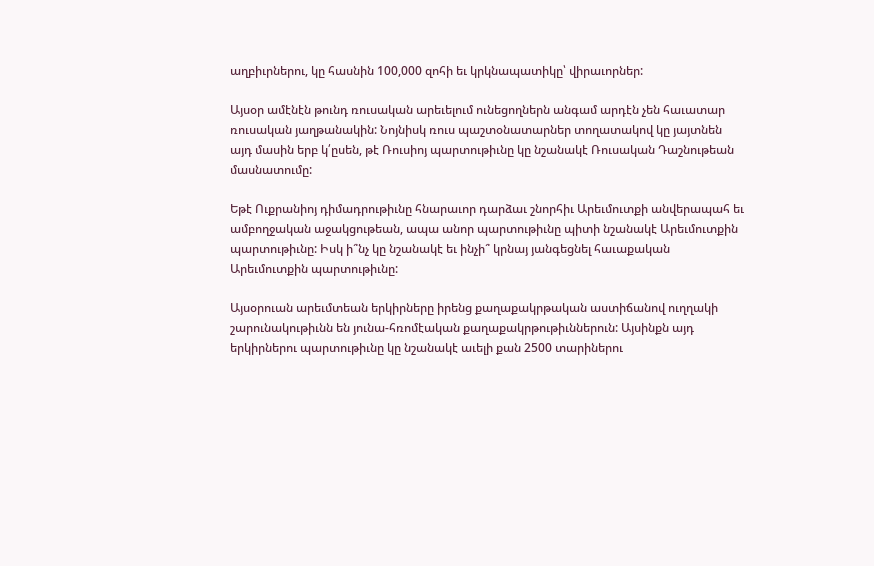աղբիւրներու, կը հասնին 100,000 զոհի եւ կրկնապատիկը՝ վիրաւորներ:

Այսօր ամէնէն թունդ ռուսական արեւելում ունեցողներն անգամ արդէն չեն հաւատար ռուսական յաղթանակին: Նոյնիսկ ռուս պաշտօնատարներ տողատակով կը յայտնեն այդ մասին երբ կ՛ըսեն, թէ Ռուսիոյ պարտութիւնը կը նշանակէ Ռուսական Դաշնութեան մասնատումը:

Եթէ Ուքրանիոյ դիմադրութիւնը հնարաւոր դարձաւ շնորհիւ Արեւմուտքի անվերապահ եւ ամբողջական աջակցութեան, ապա անոր պարտութիւնը պիտի նշանակէ Արեւմուտքին պարտութիւնը: Իսկ ի՞նչ կը նշանակէ եւ ինչի՞ կրնայ յանգեցնել հաւաքական Արեւմուտքին պարտութիւնը:

Այսօրուան արեւմտեան երկիրները իրենց քաղաքակրթական աստիճանով ուղղակի շարունակութիւնն են յունա-հռոմէական քաղաքակրթութիւններուն: Այսինքն այդ երկիրներու պարտութիւնը կը նշանակէ աւելի քան 2500 տարիներու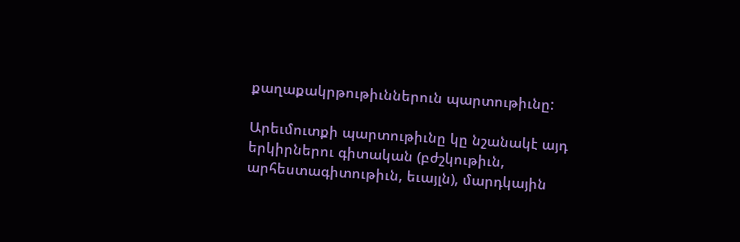քաղաքակրթութիւններուն պարտութիւնը:

Արեւմուտքի պարտութիւնը կը նշանակէ այդ երկիրներու գիտական (բժշկութիւն, արհեստագիտութիւն, եւայլն), մարդկային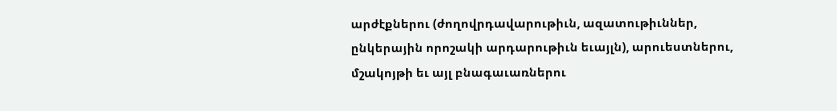արժէքներու (ժողովրդավարութիւն, ազատութիւններ, ընկերային որոշակի արդարութիւն եւայլն), արուեստներու, մշակոյթի եւ այլ բնագաւառներու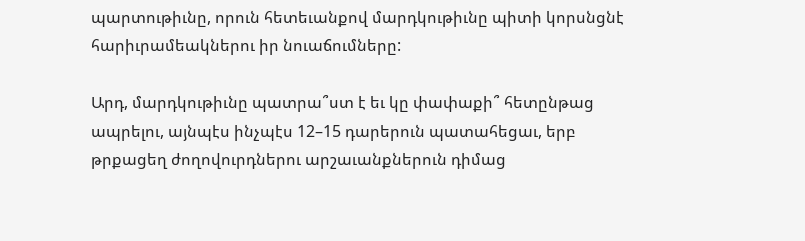պարտութիւնը, որուն հետեւանքով մարդկութիւնը պիտի կորսնցնէ հարիւրամեակներու իր նուաճումները:

Արդ, մարդկութիւնը պատրա՞ստ է եւ կը փափաքի՞ հետընթաց ապրելու, այնպէս ինչպէս 12–15 դարերուն պատահեցաւ, երբ թրքացեղ ժողովուրդներու արշաւանքներուն դիմաց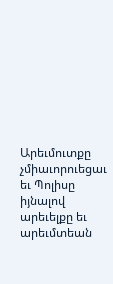Արեւմուտքը չմիաւորուեցաւ եւ Պոլիսը իյնալով արեւելքը եւ արեւմտեան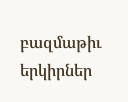բազմաթիւ երկիրներ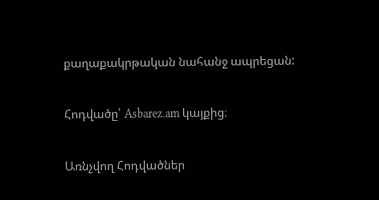քաղաքակրթական նահանջ ապրեցան:

Հոդվածը՝ Asbarez.am կայքից։

Առնչվող Հոդվածներ